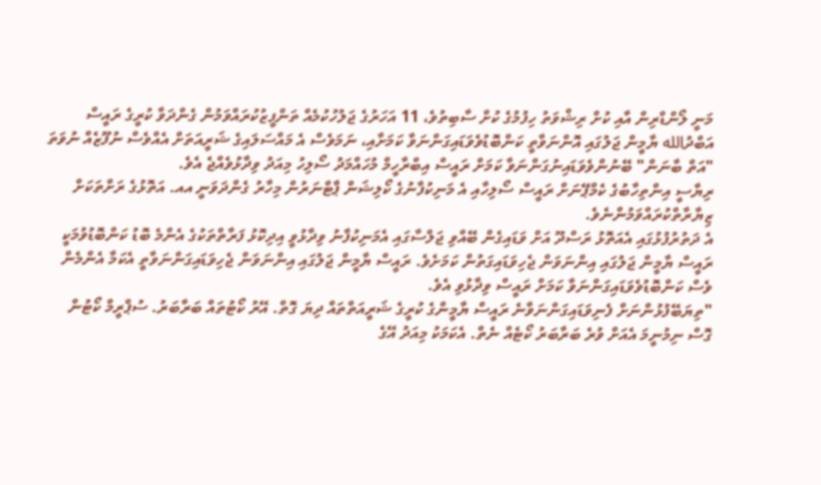މަނީ ލޯންޑްރިން އާއި ކުށް ރިޝްވަތު ހިފުމުގެ ކުށް ސާބިތުވެ، 11 އަހަރުގެ ޖަލުހުކުމެއް ތަންފީޒުކުރައްވަމުން ގެންދަވާ ކުރީގެ ރައީސް އަބްދުالله ޔާމީން ޖަލުގައި އޮންނަވާތީ ކަންބޮޑުވެވަޑައިގަންނަވާ ކަމަށާއި، ނަމަވެސް އެ މައްސަލައިގެ ޝަރީއަތަށް އެއްވެސް ނުފޫޒެއް ނުވަތަ "އަތް ބާނަން" ބޭނުންވެވަޑައިނުގަންނަވާ ކަމަށް ރައީސް އިބްރާހީމް މުހައްމަދު ސޯލިހު މިއަދު ވިދާޅުވެއްޖެ އެވެ.
ރިޔާސީ އިންތިހާބުގެ ކެމްޕޭނަށް ރައީސް ސޯލިހާއި އެ މަނިކުފާނުގެ ކޯލިޝަން ޕާޓްނަރުން މިހާރު ގެންދަވަނީ އއ. އަތޮޅުގެ ރަށްތަކަށް ޒިޔާރާތްކުރައްވަމުންނެވެ.
އެ ދަތުރުފުޅުގައި އެއަތޮޅު ރަސްދޫ އަށް ވަޑައިގެން ބޭއްވި ޖަލްސާގައި އެމަނިކުފާނު ވިދާޅުވީ އިދިކޮޅު ފަރާތްތަކުގެ އެންމެ ބޮޑު ކަންބޮޑުވުމަކީ ރައީސް ޔާމީން ޖަލުގައި އިންނަވަން ޖެހިވަޑައިގަތުން ކަމަށެވެ. ރައީސް ޔާމީން ޖަލުގައި އިންނަވަން ޖެހިވަޑައިގަންނަވާތީ އެކަމާ އެންމެން ވެސް ކަންބޮޑުވެވަޑައިގަންނަވާ ކަމަށް ރައީސް ވިދާޅުވި އެވެ.
"ތިޔަބޭފުޅުންނަށް ފެނިވަޑައިގަންނަވާނެ ރައީސް ޔާމީންގެ ކުރީގެ ޝަރީއަތްތައް ދިޔަ ގޮތް. އޭރު ކޯޓުތައް ބަރާބަރު. ސުޕްރީމް ކޯޓުން ގޮސް ނިމުނީމަ އެއަށް ވުރެ ބަރާބަރު ކޯޓެއް ނެތް. އެކަމަކު މިއަދު އޭގެ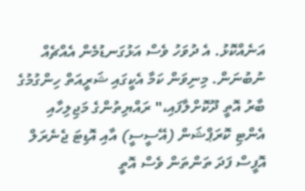އަނެއްކޮޅު. އެ ދުވަހު ވެސް އަޅުގަނޑުމެން އެއްޗެއް ނުބުނަން. މިނިވަން ކަމާ އެކީގައި ޝަރީއަތް ހިންގުމުގެ ބާރު އޮތީ ދޫކޮށްލާފައި،" ރައްޔިތުންގެ މަޖިލިހާއި އެންޓި ކޮރަޕްޝަން (އޭސީސީ) އާއި އޮޑިޓަ ޖެނެރަލް އޮފީސް ފަދަ ތަންތަން ވެސް އޮތީ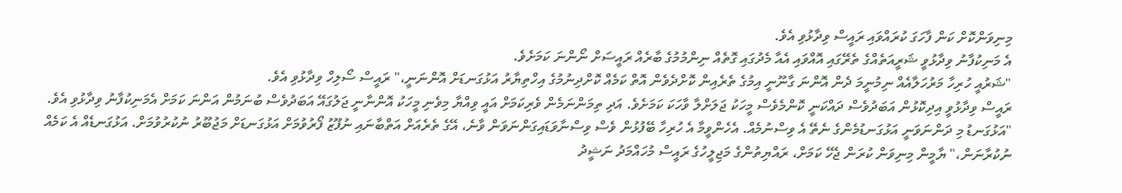މިނިވަންކޮށް ކަން ފާހަގަ ކުރައްވައި ރައީސް ވިދާޅުވި އެވެ.
އެ މަނިކުފާނު ވިދާޅުވީ ޝަރީއަތެއްގެ ތެރޭގައި އޮއްވައި އެއާ މެދުގައި ގޮތެއް ނިންމުމުގެ ބާރެއް ރައީސަށް ނޯންނަ ކަމަށެވެ.
"ޝަރުއީ ހުރިހާ މަރުހަލާއެއް ނިމުނީމަ ދެން އޮންނަ ގާނޫނީ އިމުގެ ތެރެއިން ކޮށްދެވެން އޮތް ކަމެއް ކޮށްދިނުމުގެ އިހްތިޔާރު އަޅުގަނޑަށް އޮންނަނީ،" ރައީސް ސޯލިހް ވިދާޅުވި އެވެ.
ރައީސް ވިދާޅުވީ އިދިކޮޅުން އަބަދުވެސް ދައްކަނީ ކޮންމެވެސް މީހަކު ޖަލަށްލާ ވާހަކަ ކަމަށެވެ. އަދި ތިމަންނަމެން ވެރިކަމަށް އައީ ވިއްޔާ މިވެނި މީހަކު އޮންނާނީ ޖަލުގައޭ އަބަދުވެސް ބުނަމުން އަންނަ ކަމަށް އެމަނިކުފާނު ވިދާޅުވި އެވެ.
"އަޅުގަނޑު މި ދަންނަވަނީ އަޅުގަނޑުމެންގެ ނެތޭ އެ ވިސްނުމެއް. އެހެންވީމާ އެ ހުރިހާ ބޭފުޅުން ވެސް ވިސްނާވަޑައިގަންނަވަން ވާނެ، އޭގެ ތެރެއަށް އަތްބާނައި ނުފޫޒު ފޯރުވުމަށް އަޅުގަނޑަށް މަޖުބޫރު ނުކުރުވުމަށް. އަޅުގަނޑެއް އެ ކަމެއް ނުކުރާނަން،" ޔާމީން މިނިވަން ކުރަން ޖެހޭ ކަމަށް، ރައްޔިތުންގެ މަޖިލީހުގެ ރައީސް މުހައްމަދު ނަޝީދު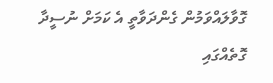ގޮވާލައްވަމުން ގެންދަވާތީ އެ ކަމަށް ނުސީދާ ގޮތެއްގައި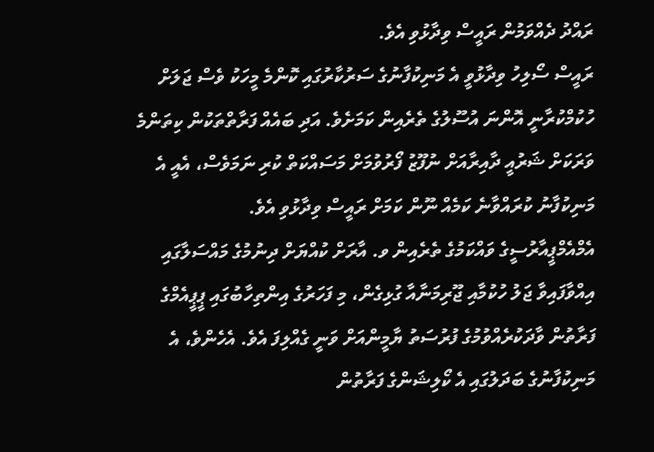ރައްދު ދެއްވަމުން ރައީސް ވިދާޅުވި އެވެ.
ރައީސް ސޯލިހު ވިދާޅުވީ އެ މަނިކުފާނުގެ ސަރުކާރުގައި ކޮންމެ މީހަކު ވެސް ޖަލަށް ހުކުމްކުރާނީ އޮންނަ އުސޫލުގެ ތެރެއިން ކަމަށެވެ. އަދި ބައެއް ފަރާތްތަކުން ކިތަންމެ ވަރަކަށް ޝަރުއީ ދާއިރާއަށް ނުފޫޒު ފޯރުވުމަށް މަސައްކަތް ކުރި ނަމަވެސް، އެއީ އެ މަނިކުފާނު ކުރައްވާނެ ކަމެއް ނޫން ކަމަށް ރައީސް ވިދާޅުވި އެވެ.
އެމްއެމްޕީއާރުސީގެ ވައްކަމުގެ ތެރެއިން ވ. އާރަށް ކުއްޔަށް ދިނުމުގެ މައްސަލާގައި އިއްވާފައިވާ ޖަލު ހުކުމާއި ޖޫރިމަނާއާ ގުޅިގެން، މި ފަހަރުގެ އިންތިހާބުގައި ޕީޕީއެމްގެ ފަރާތުން ވާދަކުރެއްވުމުގެ ފުރުސަތު ޔާމީންއަށް ވަނީ ގެއްލިފަ އެވެ. އެހެންވެ، އެ މަނިކުފާނުގެ ބަދަލުގައި އެ ކޯލިޝަންގެ ފަރާތުން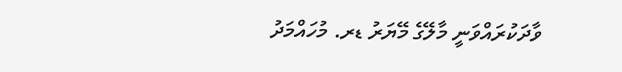ވާދަކުރައްވަނީ މާލޭގެ މޭޔަރު ޑރ. މުހައްމަދު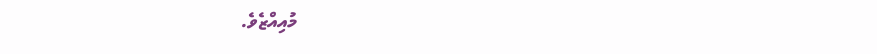މުއިއްޒެވެ.